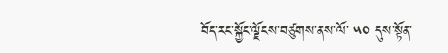བོད་རང་སྐྱོང་ལྗོངས་བཙུགས་ནས་ལོ་ ༥༠ དུས་སྟོན་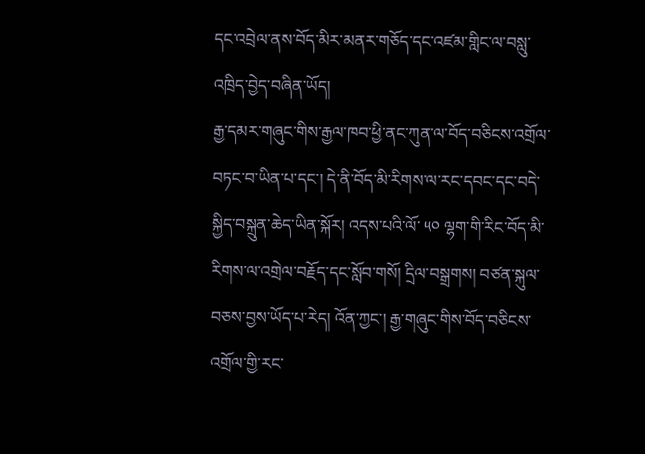དང་འབྲེལ་ནས་བོད་མིར་མནར་གཅོད་དང་འཛམ་གླིང་ལ་བསླུ་འཁྲིད་བྱེད་བཞིན་ཡོད།
རྒྱ་དམར་གཞུང་གིས་རྒྱལ་ཁབ་ཕྱི་ནང་ཀུན་ལ་བོད་བཅིངས་འགྲོལ་བཏང་བ་ཡིན་པ་དང་། དེ་ནི་བོད་མི་རིགས་ལ་རང་དབང་དང་བདེ་སྐྱིད་བསྐྲུན་ཆེད་ཡིན་སྐོར། འདས་པའི་ལོ་ ༥༠ ལྷག་གི་རིང་བོད་མི་རིགས་ལ་འགྲེལ་བརྗོད་དང་སློབ་གསོ། དྲིལ་བསྒྲགས། བཙན་སྐུལ་བཅས་བྱས་ཡོད་པ་རེད། འོན་ཀྱང་། རྒྱ་གཞུང་གིས་བོད་བཅིངས་འགྲོལ་གྱི་རང་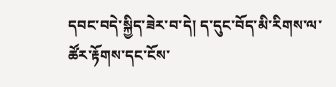དབང་བདེ་སྐྱིད་ཟེར་བ་དེ། ད་དུང་བོད་མི་རིགས་ལ་ཚོར་རྟོགས་དང་ངོས་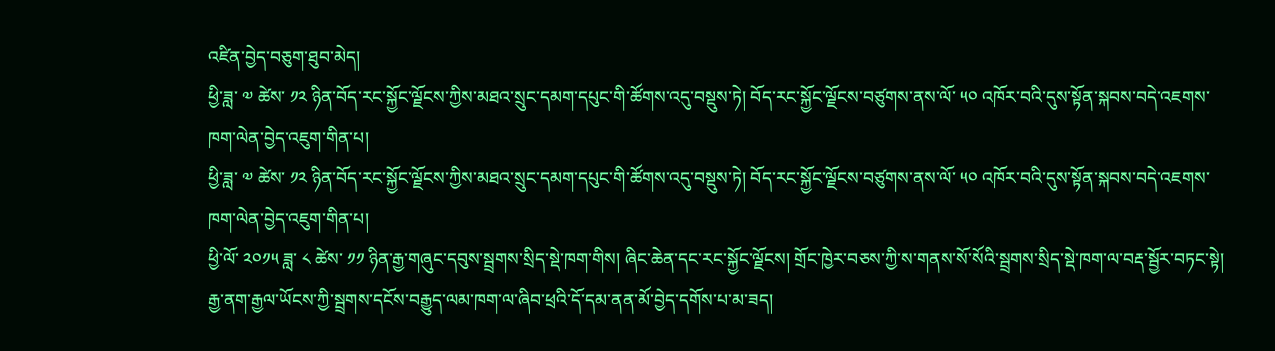འཛིན་བྱེད་བཅུག་ཐུབ་མེད།
ཕྱི་ཟླ་ ༧ ཚེས་ ༡༢ ཉིན་བོད་རང་སྐྱོང་ལྗོངས་ཀྱིས་མཐའ་སྲུང་དམག་དཔུང་གི་ཚོགས་འདུ་བསྡུས་ཏེ། བོད་རང་སྐྱོང་ལྗོངས་བཙུགས་ནས་ལོ་ ༥༠ འཁོར་བའི་དུས་སྟོན་སྐབས་བདེ་འཇགས་ཁག་ལེན་བྱེད་འཇུག་གིན་པ།
ཕྱི་ཟླ་ ༧ ཚེས་ ༡༢ ཉིན་བོད་རང་སྐྱོང་ལྗོངས་ཀྱིས་མཐའ་སྲུང་དམག་དཔུང་གི་ཚོགས་འདུ་བསྡུས་ཏེ། བོད་རང་སྐྱོང་ལྗོངས་བཙུགས་ནས་ལོ་ ༥༠ འཁོར་བའི་དུས་སྟོན་སྐབས་བདེ་འཇགས་ཁག་ལེན་བྱེད་འཇུག་གིན་པ།
ཕྱི་ལོ་ ༢༠༡༥ ཟླ་ ༨ ཚེས་ ༡༡ ཉིན་རྒྱ་གཞུང་དབུས་སྦྲགས་སྲིད་སྡེ་ཁག་གིས། ཞིང་ཆེན་དང་རང་སྐྱོང་ལྗོངས། གྲོང་ཁྱེར་བཅས་ཀྱི་ས་གནས་སོ་སོའི་སྦྲགས་སྲིད་སྡེ་ཁག་ལ་བརྡ་སྦྱོར་བཏང་སྟེ། རྒྱ་ནག་རྒྱལ་ཡོངས་ཀྱི་སྦྲགས་དངོས་བརྒྱུད་ལམ་ཁག་ལ་ཞིབ་ཕྲའི་དོ་དམ་ནན་མོ་བྱེད་དགོས་པ་མ་ཟད།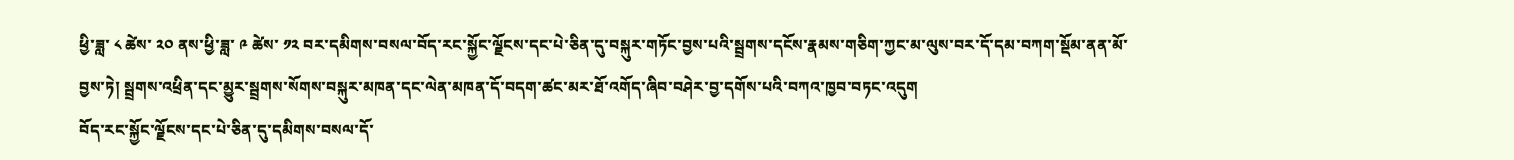ཕྱི་ཟླ་ ༨ ཚེས་ ༢༠ ནས་ཕྱི་ཟླ་ ༩ ཚེས་ ༡༢ བར་དམིགས་བསལ་བོད་རང་སྐྱོང་ལྗོངས་དང་པེ་ཅིན་དུ་བསྐུར་གཏོང་བྱས་པའི་སྦྲགས་དངོས་རྣམས་གཅིག་ཀྱང་མ་ལུས་བར་དོ་དམ་བཀག་སྡོམ་ནན་མོ་བྱས་ཏེ། སྦྲགས་འཕྲིན་དང་མྱུར་སྦྲགས་སོགས་བསྐུར་མཁན་དང་ལེན་མཁན་དོ་བདག་ཚང་མར་ཐོ་འགོད་ཞིབ་བཤེར་བྱ་དགོས་པའི་བཀའ་ཁྱབ་བཏང་འདུག
བོད་རང་སྐྱོང་ལྗོངས་དང་པེ་ཅིན་དུ་དམིགས་བསལ་དོ་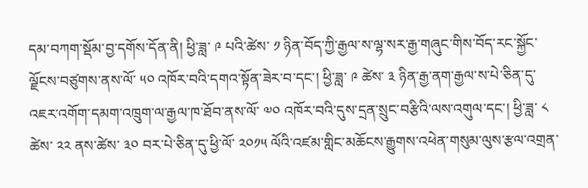དམ་བཀག་སྡོམ་བྱ་དགོས་དོན་ནི། ཕྱི་ཟླ་ ༩ པའི་ཚེས་ ༡ ཉིན་བོད་ཀྱི་རྒྱལ་ས་ལྷ་སར་རྒྱ་གཞུང་གིས་བོད་རང་སྐྱོང་ལྗོངས་བཙུགས་ནས་ལོ་ ༥༠ འཁོར་བའི་དགའ་སྟོན་ཟེར་བ་དང་། ཕྱི་ཟླ་ ༩ ཚེས་ ༣ ཉིན་རྒྱ་ནག་རྒྱལ་ས་པེ་ཅིན་དུ་འཇར་འགོག་དམག་འཁྲུག་ལ་རྒྱལ་ཁ་ཐོབ་ནས་ལོ་ ༧༠ འཁོར་བའི་དུས་དྲན་སྲུང་བརྩིའི་ལས་འགུལ་དང་། ཕྱི་ཟླ་ ༨ ཚེས་ ༢༢ ནས་ཚེས་ ༣༠ བར་པེ་ཅིན་དུ་ཕྱི་ལོ་ ༢༠༡༥ ལོའི་འཛམ་གླིང་མཆོངས་རྒྱུགས་འཕེན་གསུམ་ལུས་རྩལ་འགྲན་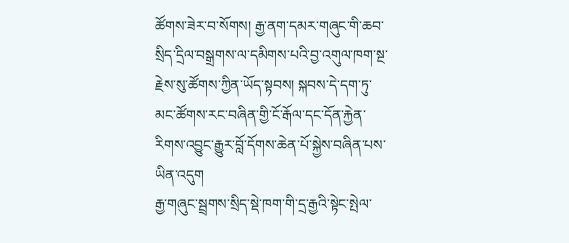ཚོགས་ཟེར་བ་སོགས། རྒྱ་ནག་དམར་གཞུང་གི་ཆབ་སྲིད་དྲིལ་བསྒྲགས་ལ་དམིགས་པའི་བྱ་འགུལ་ཁག་སྔ་རྗེས་སུ་ཚོགས་ཀྱིན་ཡོད་སྟབས། སྐབས་དེ་དག་ཏུ་མང་ཚོགས་རང་བཞིན་གྱི་ངོ་རྒོལ་དང་དོན་རྐྱེན་རིགས་འབྱུང་རྒྱུར་བློ་དོགས་ཆེན་པོ་སྐྱེས་བཞིན་པས་ཡིན་འདུག
རྒྱ་གཞུང་སྦྲགས་སྲིད་སྡེ་ཁག་གི་དྲ་རྒྱའི་སྟེང་སྤེལ་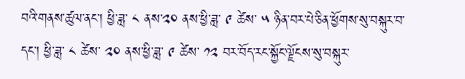བའི་གནས་ཚུལ་ནང་། ཕྱི་ཟླ་ ༨ ནས་༢༠ ནས་ཕྱི་ཟླ་ ༩ ཚེས་ ༥ ཉིན་བར་པེ་ཅིན་ཕྱོགས་སུ་བསྐུར་བ་དང་། ཕྱི་ཟླ་ ༨ ཚེས་ ༢༠ ནས་ཕྱི་ཟླ་ ༩ ཚེས་ ༡༢ བར་བོད་རང་སྐྱོང་ལྗོངས་སུ་བསྐུར་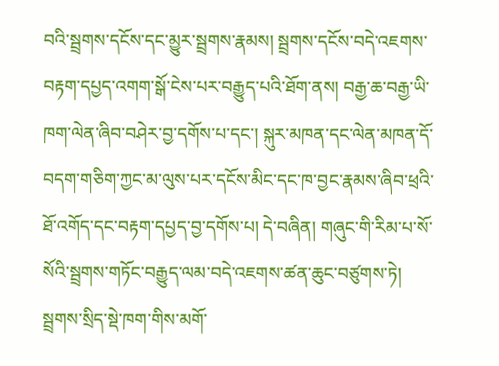བའི་སྦྲགས་དངོས་དང་མྱུར་སྦྲགས་རྣམས། སྦྲགས་དངོས་བདེ་འཇགས་བརྟག་དཔྱད་འགག་སྒོ་ངེས་པར་བརྒྱུད་པའི་ཐོག་ནས། བརྒྱ་ཆ་བརྒྱ་ཡི་ཁག་ལེན་ཞིབ་བཤེར་བྱ་དགོས་པ་དང་། སྐུར་མཁན་དང་ལེན་མཁན་དོ་བདག་གཅིག་ཀྱང་མ་ལུས་པར་དངོས་མིང་དང་ཁ་བྱང་རྣམས་ཞིབ་ཕྲའི་ཐོ་འགོད་དང་བརྟག་དཔྱད་བྱ་དགོས་པ། དེ་བཞིན། གཞུང་གི་རིམ་པ་སོ་སོའི་སྦྲགས་གཏོང་བརྒྱུད་ལམ་བདེ་འཇགས་ཚན་ཆུང་བཙུགས་ཏེ། སྦྲགས་སྲིད་སྡེ་ཁག་གིས་མགོ་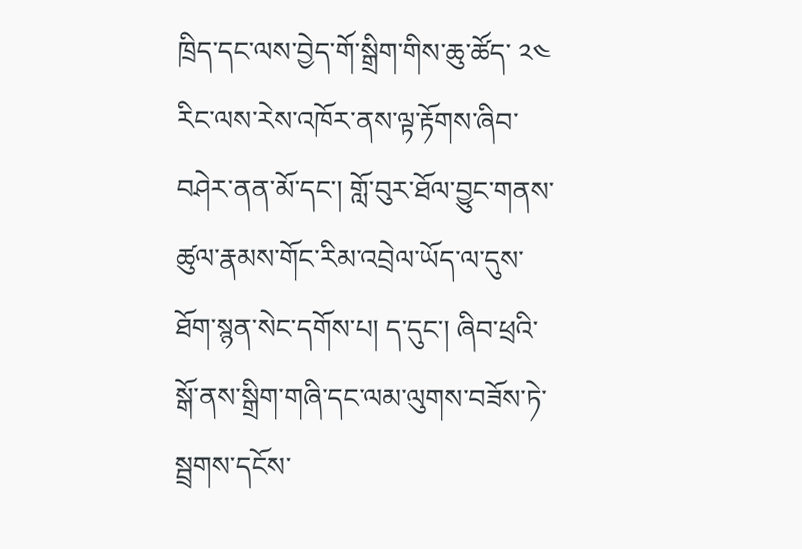ཁྲིད་དང་ལས་བྱེད་གོ་སྒྲིག་གིས་ཆུ་ཚོད་ ༢༤ རིང་ལས་རེས་འཁོར་ནས་ལྟ་རྟོགས་ཞིབ་བཤེར་ནན་མོ་དང་། གློ་བུར་ཐོལ་བྱུང་གནས་ཚུལ་རྣམས་གོང་རིམ་འབྲེལ་ཡོད་ལ་དུས་ཐོག་སྙན་སེང་དགོས་པ། ད་དུང་། ཞིབ་ཕྲའི་སྒོ་ནས་སྒྲིག་གཞི་དང་ལམ་ལུགས་བཟོས་ཏེ་སྦྲགས་དངོས་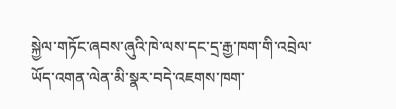སྐྱེལ་གཏོང་ཞབས་ཞུའི་ཁེ་ལས་དང་དྲ་རྒྱ་ཁག་གི་འབྲེལ་ཡོད་འགན་ལེན་མི་སྣར་བདེ་འཇགས་ཁག་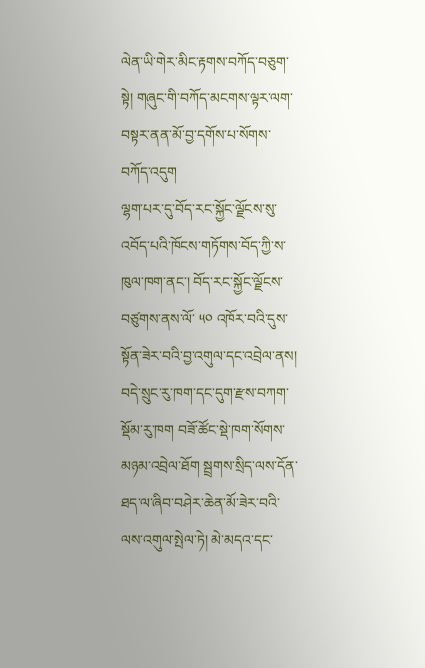ལེན་ཡི་གེར་མིང་རྟགས་བཀོད་བཅུག་སྟེ། གཞུང་གི་བཀོད་མངགས་ལྟར་ལག་བསྟར་ནན་མོ་བྱ་དགོས་པ་སོགས་བཀོད་འདུག
ལྷག་པར་དུ་བོད་རང་སྐྱོང་ལྗོངས་སུ་འབོད་པའི་ཁོངས་གཏོགས་བོད་ཀྱི་ས་ཁུལ་ཁག་ནང་། བོད་རང་སྐྱོང་ལྗོངས་བཙུགས་ནས་ལོ་ ༥༠ འཁོར་བའི་དུས་སྟོན་ཟེར་བའི་བྱ་འགུལ་དང་འབྲེལ་ནས། བདེ་སྲུང་རུ་ཁག་དང་དུག་རྫས་བཀག་སྡོམ་རུ་ཁག བཟོ་ཚོང་སྡེ་ཁག་སོགས་མཉམ་འབྲེལ་ཐོག སྦྲགས་སྲིད་ལས་དོན་ཐད་ལ་ཞིབ་བཤེར་ཆེན་མོ་ཟེར་བའི་ལས་འགུལ་སྤེལ་ཏེ། མེ་མདའ་དང་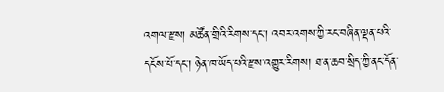འགལ་རྫས། མཚོན་གྲིའི་རིགས་དང་། འབར་འགས་ཀྱི་རང་བཞིན་ལྡན་པའི་དངོས་པོ་དང་། ཉེན་ཁ་ཡོད་པའི་རྫས་འགྱུར་རིགས། ཐ་ན་ཆབ་སྲིད་ཀྱི་ནང་དོན་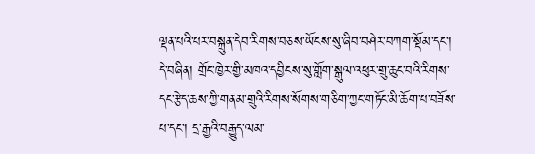ལྡན་པའི་པར་བསྐྲུན་དེབ་རིགས་བཅས་ཡོངས་སུ་ཞིབ་བཤེར་བཀག་སྡོམ་དང་། དེ་བཞིན། གྲོང་ཁྱེར་གྱི་མཁའ་དབྱིངས་སུ་གློག་སྒུལ་འཕུར་གྲུ་ཆུང་བའི་རིགས་དང་རྩེད་ཆས་ཀྱི་གནམ་གྲུའི་རིགས་སོགས་གཅིག་ཀྱང་གཏོང་མི་ཆོག་པ་བཟོས་པ་དང་། དྲ་རྒྱའི་བརྒྱུད་ལམ་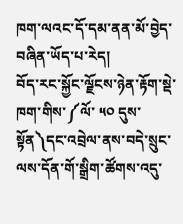ཁག་ལའང་དོ་དམ་ནན་མོ་བྱེད་བཞིན་ཡོད་པ་རེད།
བོད་རང་སྐྱོང་ལྗོངས་ཉེན་རྟོག་སྡེ་ཁག་གིས་༼ལོ་ ༥༠ དུས་སྟོན༽དང་འབྲེལ་ནས་བདེ་སྲུང་ལས་དོན་གོ་སྒྲིག་ཚོགས་འདུ་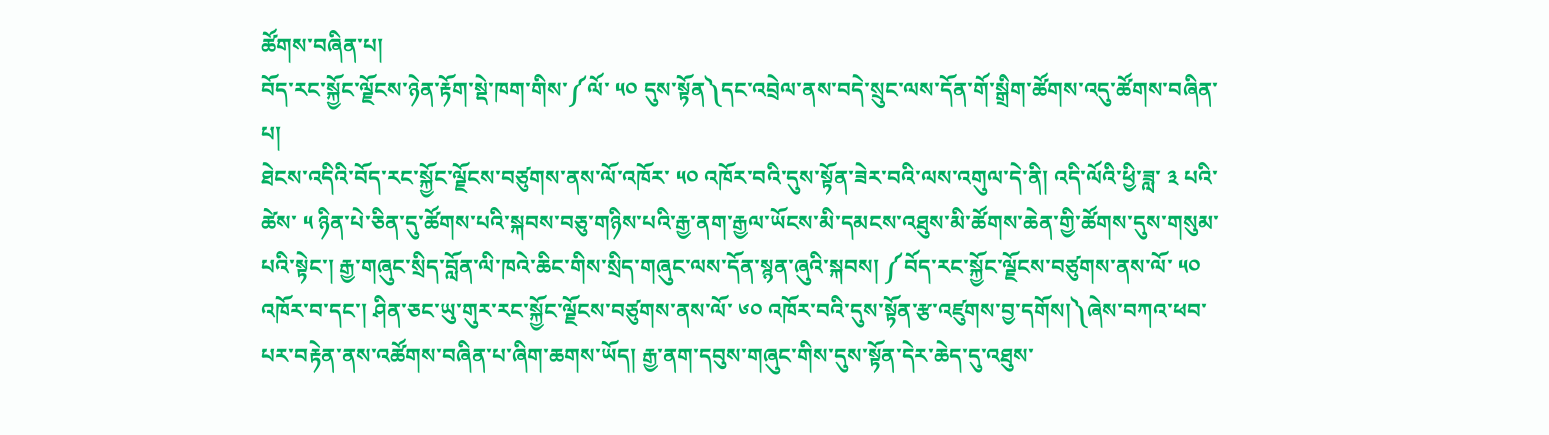ཚོགས་བཞིན་པ།
བོད་རང་སྐྱོང་ལྗོངས་ཉེན་རྟོག་སྡེ་ཁག་གིས་༼ལོ་ ༥༠ དུས་སྟོན༽དང་འབྲེལ་ནས་བདེ་སྲུང་ལས་དོན་གོ་སྒྲིག་ཚོགས་འདུ་ཚོགས་བཞིན་པ།
ཐེངས་འདིའི་བོད་རང་སྐྱོང་ལྗོངས་བཙུགས་ནས་ལོ་འཁོར་ ༥༠ འཁོར་བའི་དུས་སྟོན་ཟེར་བའི་ལས་འགུལ་དེ་ནི། འདི་ལོའི་ཕྱི་ཟླ་ ༣ པའི་ཚེས་ ༥ ཉིན་པེ་ཅིན་དུ་ཚོགས་པའི་སྐབས་བཅུ་གཉིས་པའི་རྒྱ་ནག་རྒྱལ་ཡོངས་མི་དམངས་འཐུས་མི་ཚོགས་ཆེན་གྱི་ཚོགས་དུས་གསུམ་པའི་སྟེང་། རྒྱ་གཞུང་སྲིད་བློན་ལི་ཁའེ་ཆིང་གིས་སྲིད་གཞུང་ལས་དོན་སྙན་ཞུའི་སྐབས། ༼བོད་རང་སྐྱོང་ལྗོངས་བཙུགས་ནས་ལོ་ ༥༠ འཁོར་བ་དང་། ཤིན་ཅང་ཡུ་གུར་རང་སྐྱོང་ལྗོངས་བཙུགས་ནས་ལོ་ ༦༠ འཁོར་བའི་དུས་སྟོན་རྩ་འཛུགས་བྱ་དགོས།༽ཞེས་བཀའ་ཕབ་པར་བརྟེན་ནས་འཚོགས་བཞིན་པ་ཞིག་ཆགས་ཡོད། རྒྱ་ནག་དབུས་གཞུང་གིས་དུས་སྟོན་དེར་ཆེད་དུ་འཐུས་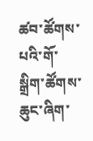ཚབ་ཚོགས་པའི་གོ་སྒྲིག་ཚོགས་ཆུང་ཞིག་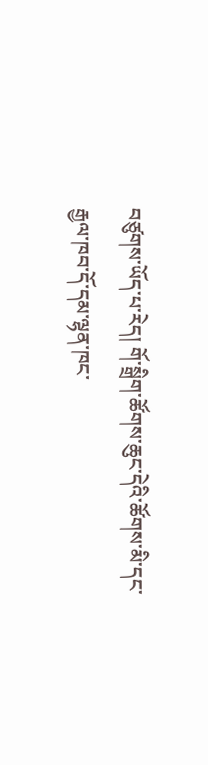བཙུགས་ཡོད་པ་རེད། གོ་སྒྲིག་ཚོགས་ཆུང་དེའི་ཚོགས་མི་དང་རྒྱལ་ཁབ་དོ་དམ་ལྷན་ཁང་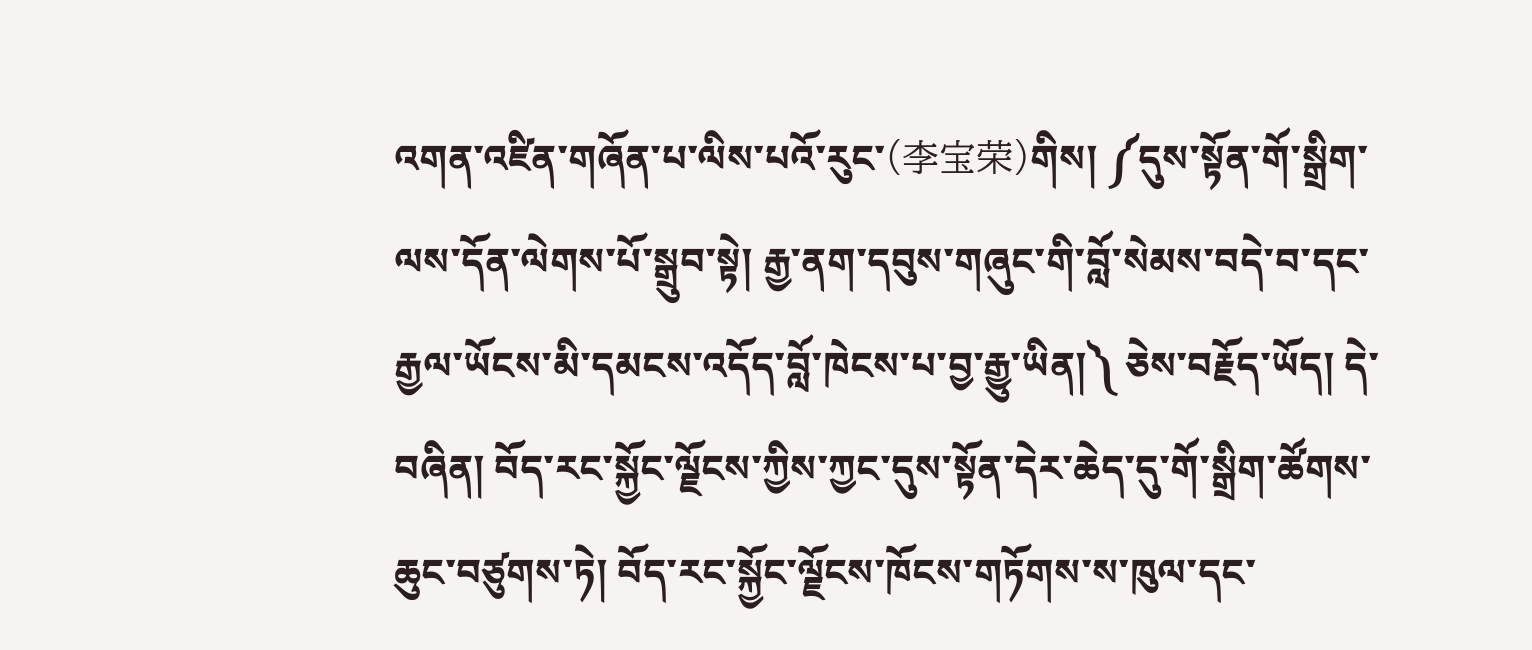འགན་འཛིན་གཞོན་པ་ལིས་པའོ་རུང་(李宝荣)གིས། ༼དུས་སྟོན་གོ་སྒྲིག་ལས་དོན་ལེགས་པོ་སྒྲུབ་སྟེ། རྒྱ་ནག་དབུས་གཞུང་གི་བློ་སེམས་བདེ་བ་དང་རྒྱལ་ཡོངས་མི་དམངས་འདོད་བློ་ཁེངས་པ་བྱ་རྒྱུ་ཡིན།༽ ཅེས་བརྗོད་ཡོད། དེ་བཞིན། བོད་རང་སྐྱོང་ལྗོངས་ཀྱིས་ཀྱང་དུས་སྟོན་དེར་ཆེད་དུ་གོ་སྒྲིག་ཚོགས་ཆུང་བཙུགས་ཏེ། བོད་རང་སྐྱོང་ལྗོངས་ཁོངས་གཏོགས་ས་ཁུལ་དང་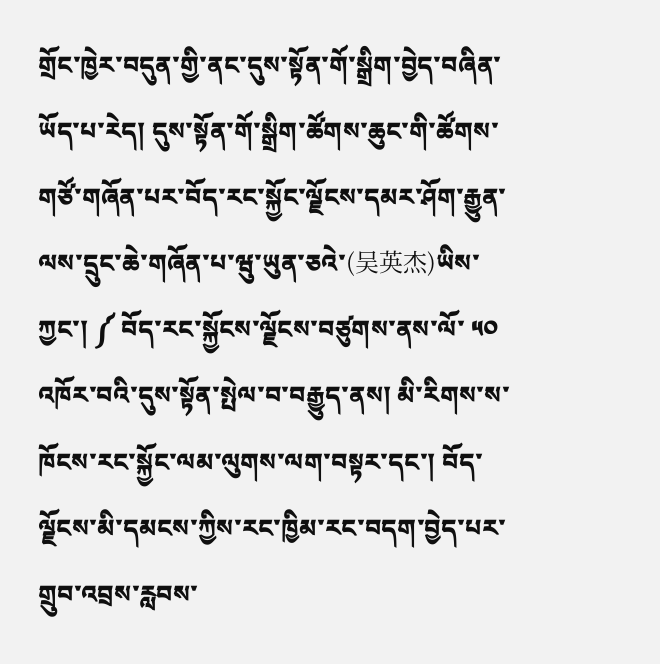གྲོང་ཁྱེར་བདུན་གྱི་ནང་དུས་སྟོན་གོ་སྒྲིག་བྱེད་བཞིན་ཡོད་པ་རེད། དུས་སྟོན་གོ་སྒྲིག་ཚོགས་ཆུང་གི་ཚོགས་གཙོ་གཞོན་པར་བོད་རང་སྐྱོང་ལྗོངས་དམར་ཤོག་རྒྱུན་ལས་དྲུང་ཆེ་གཞོན་པ་ཝུ་ཡུན་ཅའེ་(吴英杰)ཡིས་ཀྱང་། ༼ བོད་རང་སྐྱོངས་ལྗོངས་བཙུགས་ནས་ལོ་ ༥༠ འཁོར་བའི་དུས་སྟོན་སྤེལ་བ་བརྒྱུད་ནས། མི་རིགས་ས་ཁོངས་རང་སྐྱོང་ལམ་ལུགས་ལག་བསྟར་དང་། བོད་ལྗོངས་མི་དམངས་ཀྱིས་རང་ཁྱིམ་རང་བདག་བྱེད་པར་གྲུབ་འབྲས་རླབས་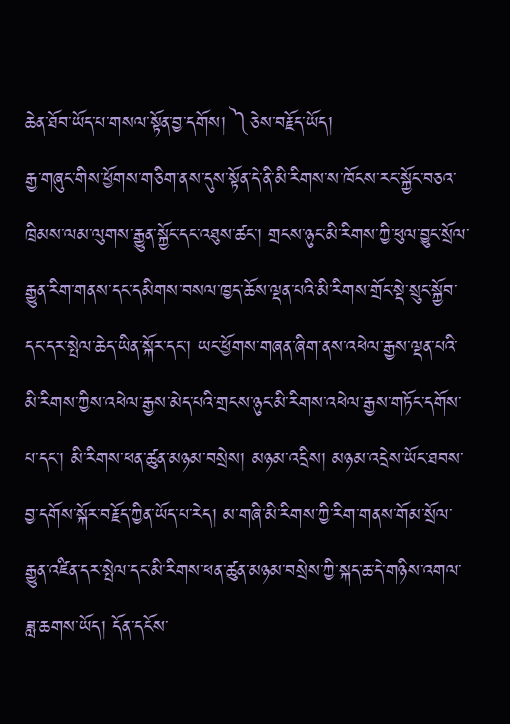ཆེན་ཐོབ་ཡོད་པ་གསལ་སྟོན་བྱ་དགོས། ༽ཅེས་བརྗོད་ཡོད།
རྒྱ་གཞུང་གིས་ཕྱོགས་གཅིག་ནས་དུས་སྟོན་དེ་ནི་མི་རིགས་ས་ཁོངས་རང་སྐྱོང་བཅའ་ཁྲིམས་ལམ་ལུགས་རྒྱུན་སྐྱོང་དང་འཐུས་ཚང་། གྲངས་ཉུང་མི་རིགས་ཀྱི་ཕུལ་བྱུང་སྲོལ་རྒྱུན་རིག་གནས་དང་དམིགས་བསལ་ཁྱད་ཆོས་ལྡན་པའི་མི་རིགས་གྲོང་སྡེ་སྲུང་སྐྱོབ་དང་དར་སྤེལ་ཆེད་ཡིན་སྐོར་དང་། ཡང་ཕྱོགས་གཞན་ཞིག་ནས་འཕེལ་རྒྱས་ལྡན་པའི་མི་རིགས་ཀྱིས་འཕེལ་རྒྱས་མེད་པའི་གྲངས་ཉུང་མི་རིགས་འཕེལ་རྒྱས་གཏོང་དགོས་པ་དང་། མི་རིགས་ཕན་ཚུན་མཉམ་བསྲེས། མཉམ་འདྲིས། མཉམ་འདྲེས་ཡོང་ཐབས་བྱ་དགོས་སྐོར་བརྗོད་ཀྱིན་ཡོད་པ་རེད། མ་གཞི་མི་རིགས་ཀྱི་རིག་གནས་གོམ་སྲོལ་རྒྱུན་འཛིན་དར་སྤེལ་དང་མི་རིགས་ཕན་ཚུན་མཉམ་བསྲེས་ཀྱི་སྐད་ཆ་དེ་གཉིས་འགལ་ཟླ་ཆགས་ཡོད། དོན་དངོས་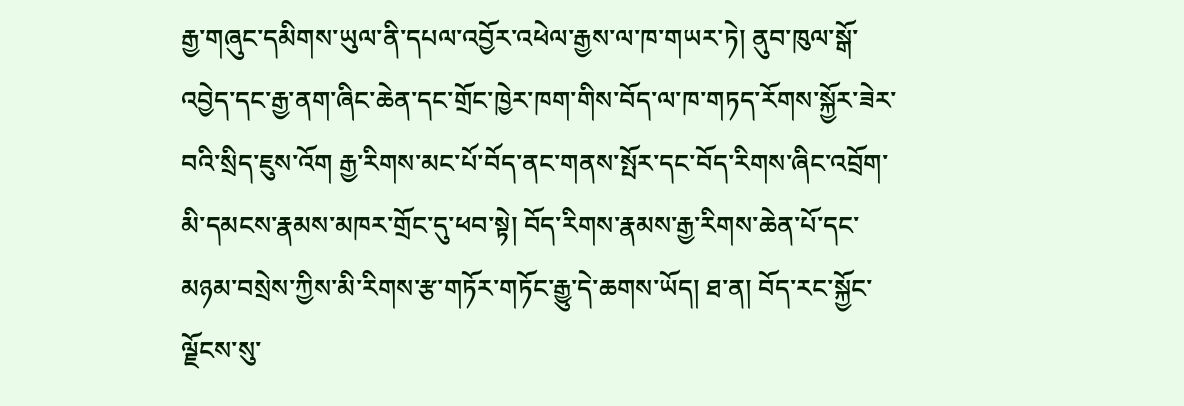རྒྱ་གཞུང་དམིགས་ཡུལ་ནི་དཔལ་འབྱོར་འཕེལ་རྒྱས་ལ་ཁ་གཡར་ཏེ། ནུབ་ཁུལ་སྒོ་འབྱེད་དང་རྒྱ་ནག་ཞིང་ཆེན་དང་གྲོང་ཁྱེར་ཁག་གིས་བོད་ལ་ཁ་གཏད་རོགས་སྐྱོར་ཟེར་བའི་སྲིད་ཇུས་འོག རྒྱ་རིགས་མང་པོ་བོད་ནང་གནས་སྤོར་དང་བོད་རིགས་ཞིང་འབྲོག་མི་དམངས་རྣམས་མཁར་གྲོང་དུ་ཕབ་སྟེ། བོད་རིགས་རྣམས་རྒྱ་རིགས་ཆེན་པོ་དང་མཉམ་བསྲེས་ཀྱིས་མི་རིགས་རྩ་གཏོར་གཏོང་རྒྱུ་དེ་ཆགས་ཡོད། ཐ་ན། བོད་རང་སྐྱོང་ལྗོངས་སུ་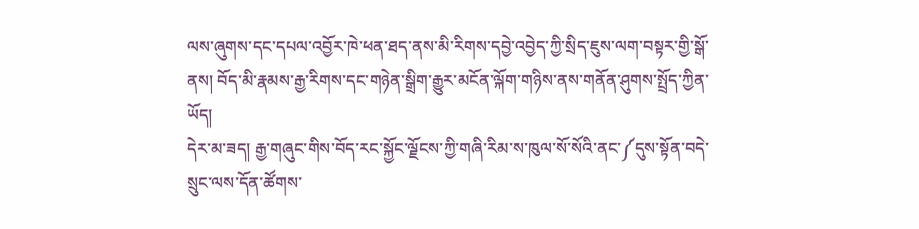ལས་ཞུགས་དང་དཔལ་འབྱོར་ཁེ་ཕན་ཐད་ནས་མི་རིགས་དབྱེ་འབྱེད་ཀྱི་སྲིད་ཇུས་ལག་བསྟར་གྱི་སྒོ་ནས། བོད་མི་རྣམས་རྒྱ་རིགས་དང་གཉེན་སྒྲིག་རྒྱུར་མངོན་ལྐོག་གཉིས་ནས་གནོན་ཤུགས་སྤྲོད་ཀྱིན་ཡོད།
དེར་མ་ཟད། རྒྱ་གཞུང་གིས་བོད་རང་སྐྱོང་ལྗོངས་ཀྱི་གཞི་རིམ་ས་ཁུལ་སོ་སོའི་ནང་༼དུས་སྟོན་བདེ་སྲུང་ལས་དོན་ཚོགས་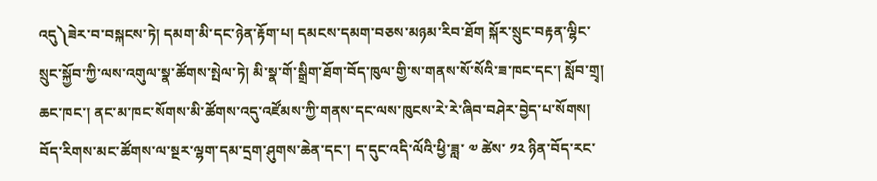འདུ༽ཟེར་བ་བསྐངས་ཏེ། དམག་མི་དང་ཉེན་རྟོག་པ། དམངས་དམག་བཅས་མཉམ་རིབ་ཐོག སྐོར་སྲུང་བརྟན་ལྷིང་སྲུང་སྐྱོབ་ཀྱི་ལས་འགུལ་སྣ་ཚོགས་སྤེལ་ཏེ། མི་སྣ་གོ་སྒྲིག་ཐོག་བོད་ཁུལ་གྱི་ས་གནས་སོ་སོའི་ཟ་ཁང་དང་། སློབ་གྲྭ། ཆང་ཁང་། ནང་མ་ཁང་སོགས་མི་ཚོགས་འདུ་འཛོམས་ཀྱི་གནས་དང་ལས་ཁུངས་རེ་རེ་ཞིབ་བཤེར་བྱེད་པ་སོགས། བོད་རིགས་མང་ཚོགས་ལ་སྔར་ལྷག་དམ་དྲག་ཤུགས་ཆེན་དང་། ད་དུང་འདི་ལོའི་ཕྱི་ཟླ་ ༧ ཚེས་ ༡༢ ཉིན་བོད་རང་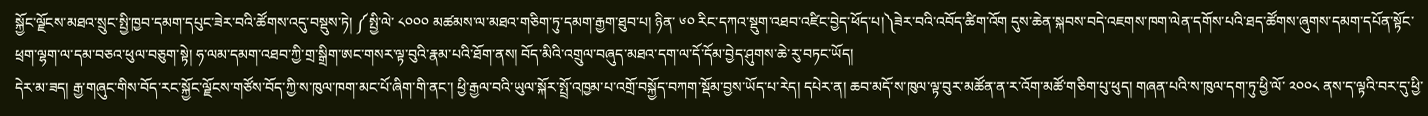སྐྱོང་ལྗོངས་མཐའ་སྲུང་སྤྱི་ཁྱབ་དམག་དཔུང་ཟེར་བའི་ཚོགས་འདུ་བསྡུས་ཏེ། ༼སྤྱི་ལེ་ ༨༠༠༠ མཚམས་ལ་མཐའ་གཅིག་ཏུ་དམག་རྒྱག་ཐུབ་པ། ཉིན་ ༦༠ རིང་དཀའ་སྡུག་འཐབ་འཛིང་བྱེད་ཕོད་པ།༽ཟེར་བའི་འབོད་ཚིག་འོག དུས་ཆེན་སྐབས་བདེ་འཇགས་ཁག་ལེན་དགོས་པའི་ཐད་ཚོགས་ཞུགས་དམག་དཔོན་སྟོང་ཕྲག་ལྷག་ལ་དམ་བཅའ་ཕུལ་བཅུག་སྟེ། ཧ་ལམ་དམག་འཐབ་ཀྱི་གྲ་སྒྲིག་ཨང་གསར་ལྟ་བུའི་རྣམ་པའི་ཐོག་ནས། བོད་མིའི་འགྲུལ་བཞུད་མཐའ་དག་ལ་དོ་དོམ་བྱེད་ཤུགས་ཆེ་རུ་བཏང་ཡོད།
དེར་མ་ཟད། རྒྱ་གཞུང་གིས་བོད་རང་སྐྱོང་ལྗོངས་གཙོས་བོད་ཀྱི་ས་ཁུལ་ཁག་མང་པོ་ཞིག་གི་ནང་། ཕྱི་རྒྱལ་བའི་ཡུལ་སྐོར་སྤྲོ་འཁྱམ་པ་འགྲོ་བསྐྱོད་བཀག་སྡོམ་བྱས་ཡོད་པ་རེད། དཔེར་ན། ཆབ་མདོ་ས་ཁུལ་ལྟ་བུར་མཚོན་ན་ར་འོག་མཚོ་གཅིག་པུ་ཕུད། གཞན་པའི་ས་ཁུལ་དག་ཏུ་ཕྱི་ལོ་ ༢༠༠༨ ནས་ད་ལྟའི་བར་དུ་ཕྱི་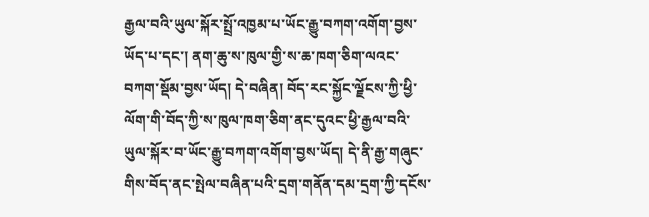རྒྱལ་བའི་ཡུལ་སྐོར་སྤྲོ་འཁྱམ་པ་ཡོང་རྒྱུ་བཀག་འགོག་བྱས་ཡོད་པ་དང་། ནག་ཆུ་ས་ཁུལ་གྱི་ས་ཆ་ཁག་ཅིག་ལའང་བཀག་སྡོམ་བྱས་ཡོད། དེ་བཞིན། བོད་རང་སྐྱོང་ལྗོངས་ཀྱི་ཕྱི་ལོག་གི་བོད་ཀྱི་ས་ཁུལ་ཁག་ཅིག་ནང་དུའང་ཕྱི་རྒྱལ་བའི་ཡུལ་སྐོར་བ་ཡོང་རྒྱུ་བཀག་འགོག་བྱས་ཡོད། དེ་ནི་རྒྱ་གཞུང་གིས་བོད་ནང་སྤེལ་བཞིན་པའི་དྲག་གནོན་དམ་དྲག་ཀྱི་དངོས་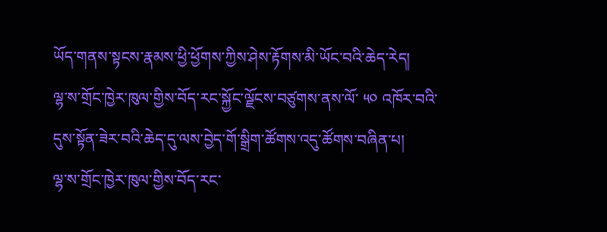ཡོད་གནས་སྟངས་རྣམས་ཕྱི་ཕྱོགས་ཀྱིས་ཤེས་རྟོགས་མི་ཡོང་བའི་ཆེད་རེད།
ལྷ་ས་གྲོང་ཁྱེར་ཁུལ་གྱིས་བོད་རང་སྐྱོང་ལྗོངས་བཙུགས་ནས་ལོ་ ༥༠ འཁོར་བའི་དུས་སྟོན་ཟེར་བའི་ཆེད་དུ་ལས་བྱེད་གོ་སྒྲིག་ཚོགས་འདུ་ཚོགས་བཞིན་པ།
ལྷ་ས་གྲོང་ཁྱེར་ཁུལ་གྱིས་བོད་རང་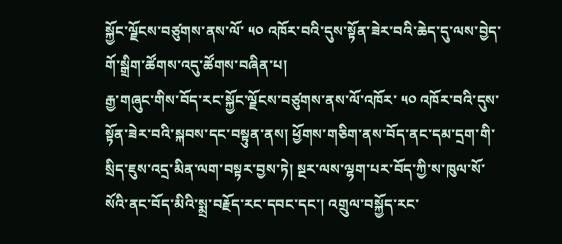སྐྱོང་ལྗོངས་བཙུགས་ནས་ལོ་ ༥༠ འཁོར་བའི་དུས་སྟོན་ཟེར་བའི་ཆེད་དུ་ལས་བྱེད་གོ་སྒྲིག་ཚོགས་འདུ་ཚོགས་བཞིན་པ།
རྒྱ་གཞུང་གིས་བོད་རང་སྐྱོང་ལྗོངས་བཙུགས་ནས་ལོ་འཁོར་ ༥༠ འཁོར་བའི་དུས་སྟོན་ཟེར་བའི་སྐབས་དང་བསྟུན་ནས། ཕྱོགས་གཅིག་ནས་བོད་ནང་དམ་དྲག་གི་སྲིད་ཇུས་འདྲ་མིན་ལག་བསྟར་བྱས་ཏེ། སྔར་ལས་ལྷག་པར་བོད་ཀྱི་ས་ཁུལ་སོ་སོའི་ནང་བོད་མིའི་སྨྲ་བརྗོད་རང་དབང་དང་། འགྲུལ་བསྐྱོད་རང་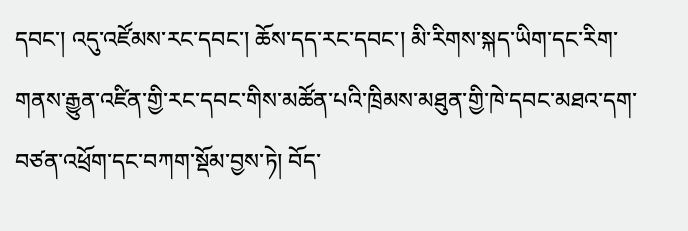དབང་། འདུ་འཛོམས་རང་དབང་། ཆོས་དད་རང་དབང་། མི་རིགས་སྐད་ཡིག་དང་རིག་གནས་རྒྱུན་འཛིན་གྱི་རང་དབང་གིས་མཚོན་པའི་ཁྲིམས་མཐུན་གྱི་ཁེ་དབང་མཐའ་དག་བཙན་འཕྲོག་དང་བཀག་སྡོམ་བྱས་ཏེ། བོད་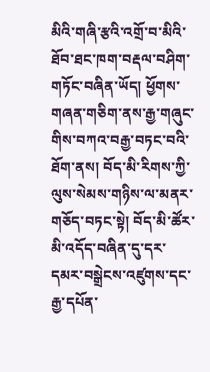མིའི་གཞི་རྩའི་འགྲོ་བ་མིའི་ཐོབ་ཐང་ཁག་བརྡལ་བཤིག་གཏོང་བཞིན་ཡོད། ཕྱོགས་གཞན་གཅིག་ནས་རྒྱ་གཞུང་གིས་བཀའ་བརྒྱ་བཏང་བའི་ཐོག་ནས། བོད་མི་རིགས་ཀྱི་ལུས་སེམས་གཉིས་ལ་མནར་གཅོད་བཏང་སྟེ། བོད་མི་ཚོར་མི་འདོད་བཞིན་དུ་དར་དམར་བསྒྲེངས་འཛུགས་དང་རྒྱ་དཔོན་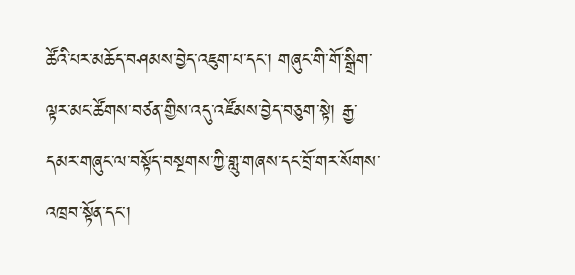ཚོའི་པར་མཆོད་བཤམས་བྱེད་འཇུག་པ་དང་། གཞུང་གི་གོ་སྒྲིག་ལྟར་མང་ཚོགས་བཙན་གྱིས་འདུ་འཛོམས་བྱེད་བཅུག་སྟེ། རྒྱ་དམར་གཞུང་ལ་བསྟོད་བསྔགས་ཀྱི་གླུ་གཞས་དང་བྲོ་གར་སོགས་འཁྲབ་སྟོན་དང་།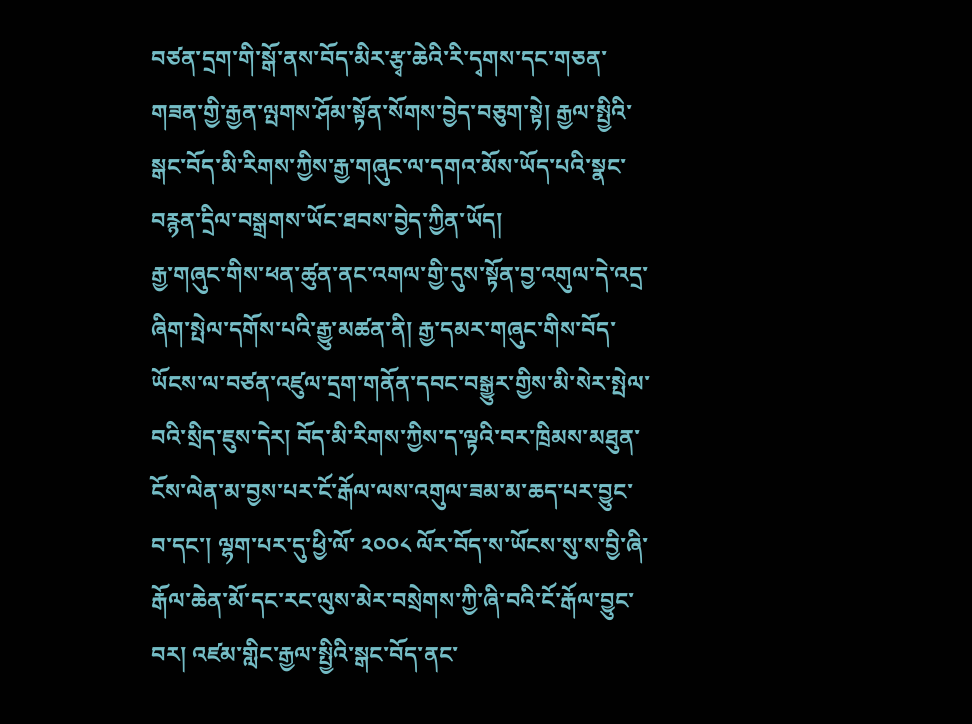བཙན་དྲག་གི་སྒོ་ནས་བོད་མིར་རྩྭ་ཆེའི་རི་དྭགས་དང་གཅན་གཟན་གྱི་རྒྱན་ལྤགས་ཤོམ་སྟོན་སོགས་བྱེད་བཅུག་སྟེ། རྒྱལ་སྤྱིའི་སྒང་བོད་མི་རིགས་ཀྱིས་རྒྱ་གཞུང་ལ་དགའ་མོས་ཡོད་པའི་སྣང་བརྙན་དྲིལ་བསྒྲགས་ཡོང་ཐབས་བྱེད་ཀྱིན་ཡོད།
རྒྱ་གཞུང་གིས་ཕན་ཚུན་ནང་འགལ་གྱི་དུས་སྟོན་བྱ་འགུལ་དེ་འདྲ་ཞིག་སྤེལ་དགོས་པའི་རྒྱུ་མཚན་ནི། རྒྱ་དམར་གཞུང་གིས་བོད་ཡོངས་ལ་བཙན་འཛུལ་དྲག་གནོན་དབང་བསྒྱུར་གྱིས་མི་སེར་སྤེལ་བའི་སྲིད་ཇུས་དེར། བོད་མི་རིགས་ཀྱིས་ད་ལྟའི་བར་ཁྲིམས་མཐུན་ངོས་ལེན་མ་བྱས་པར་ངོ་རྒོལ་ལས་འགུལ་ཟམ་མ་ཆད་པར་བྱུང་བ་དང་། ལྷག་པར་དུ་ཕྱི་ལོ་ ༢༠༠༨ ལོར་བོད་ས་ཡོངས་སུ་ས་བྱི་ཞི་རྒོལ་ཆེན་མོ་དང་རང་ལུས་མེར་བསྲེགས་ཀྱི་ཞི་བའི་ངོ་རྒོལ་བྱུང་བར། འཛམ་གླིང་རྒྱལ་སྤྱིའི་སྒང་བོད་ནང་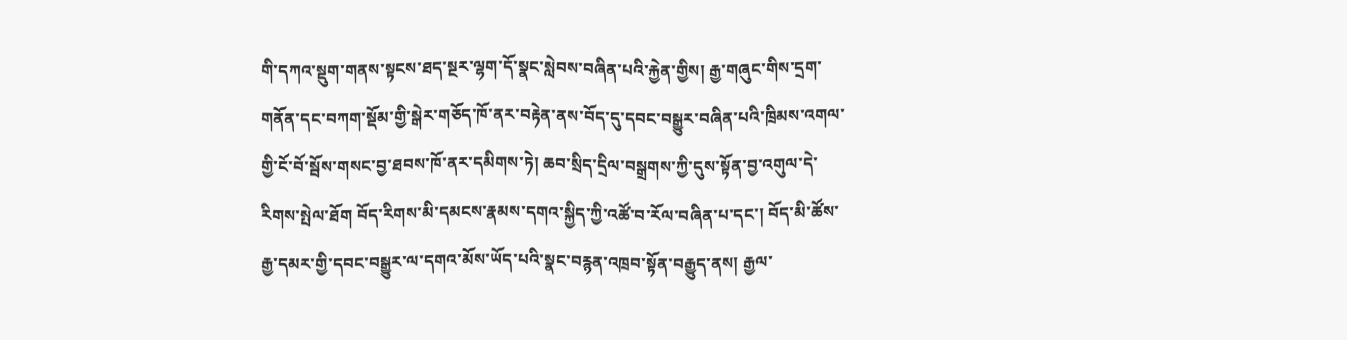གི་དཀའ་སྡུག་གནས་སྟངས་ཐད་སྔར་ལྷག་དོ་སྣང་སླེབས་བཞིན་པའི་རྐྱེན་གྱིས། རྒྱ་གཞུང་གིས་དྲག་གནོན་དང་བཀག་སྡོམ་གྱི་སྒེར་གཅོད་ཁོ་ནར་བརྟེན་ནས་བོད་དུ་དབང་བསྒྱུར་བཞིན་པའི་ཁྲིམས་འགལ་གྱི་ངོ་བོ་སྦོས་གསང་བྱ་ཐབས་ཁོ་ནར་དམིགས་ཏེ། ཆབ་སྲིད་དྲིལ་བསྒྲགས་ཀྱི་དུས་སྟོན་བྱ་འགུལ་དེ་རིགས་སྤེལ་ཐོག བོད་རིགས་མི་དམངས་རྣམས་དགའ་སྐྱིད་ཀྱི་འཚོ་བ་རོལ་བཞིན་པ་དང་། བོད་མི་ཚོས་རྒྱ་དམར་གྱི་དབང་བསྒྱུར་ལ་དགའ་མོས་ཡོད་པའི་སྣང་བརྙན་འཁྲབ་སྟོན་བརྒྱུད་ནས། རྒྱལ་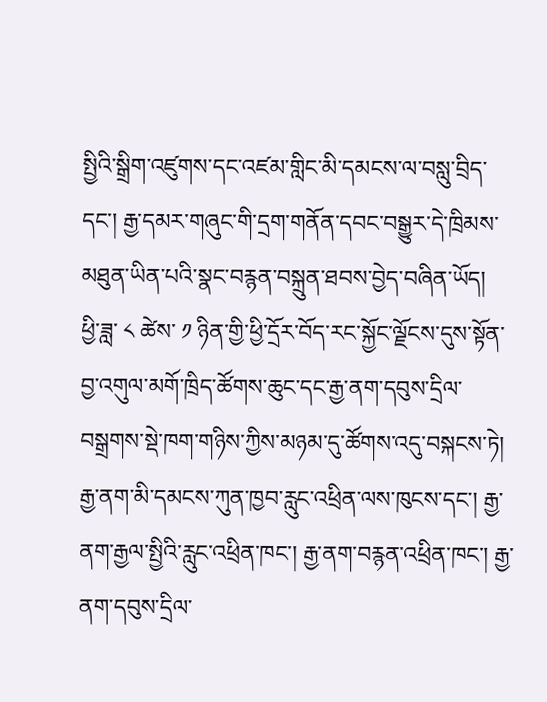སྤྱིའི་སྒྲིག་འཛུགས་དང་འཛམ་གླིང་མི་དམངས་ལ་བསླུ་བྲིད་དང་། རྒྱ་དམར་གཞུང་གི་དྲག་གནོན་དབང་བསྒྱུར་དེ་ཁྲིམས་མཐུན་ཡིན་པའི་སྣང་བརྙན་བསྐྲུན་ཐབས་བྱེད་བཞིན་ཡོད།
ཕྱི་ཟླ་ ༨ ཚེས་ ༡ ཉིན་གྱི་ཕྱི་དྲོར་བོད་རང་སྐྱོང་ལྗོངས་དུས་སྟོན་བྱ་འགུལ་མགོ་ཁྲིད་ཚོགས་ཆུང་དང་རྒྱ་ནག་དབུས་དྲིལ་བསྒྲགས་སྡེ་ཁག་གཉིས་ཀྱིས་མཉམ་དུ་ཚོགས་འདུ་བསྐངས་ཏེ། རྒྱ་ནག་མི་དམངས་ཀུན་ཁྱབ་རླུང་འཕྲིན་ལས་ཁུངས་དང་། རྒྱ་ནག་རྒྱལ་སྤྱིའི་རླུང་འཕྲིན་ཁང་། རྒྱ་ནག་བརྙན་འཕྲིན་ཁང་། རྒྱ་ནག་དབུས་དྲིལ་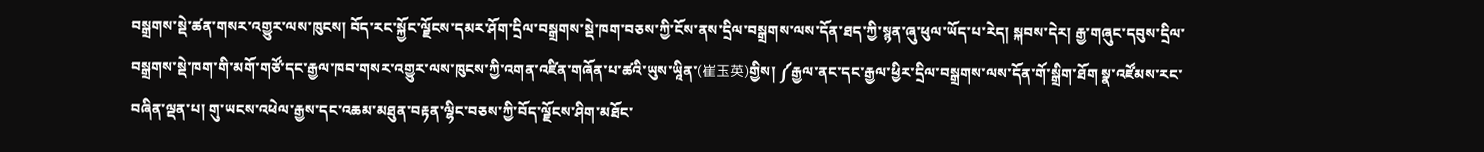བསྒྲགས་སྡེ་ཚན་གསར་འགྱུར་ལས་ཁུངས། བོད་རང་སྐྱོང་ལྗོངས་དམར་ཤོག་དྲིལ་བསྒྲགས་སྡེ་ཁག་བཅས་ཀྱི་ངོས་ནས་དྲིལ་བསྒྲགས་ལས་དོན་ཐད་ཀྱི་སྙན་ཞུ་ཕུལ་ཡོད་པ་རེད། སྐབས་དེར། རྒྱ་གཞུང་དབུས་དྲིལ་བསྒྲགས་སྡེ་ཁག་གི་མགོ་གཙོ་དང་རྒྱལ་ཁབ་གསར་འགྱུར་ལས་ཁུངས་ཀྱི་འགན་འཛིན་གཞོན་པ་ཚའི་ཡུས་ཡཱིན་(崔玉英)གྱིས། ༼རྒྱལ་ནང་དང་རྒྱལ་ཕྱིར་དྲིལ་བསྒྲགས་ལས་དོན་གོ་སྒྲིག་ཐོག སྣ་འཛོམས་རང་བཞིན་ལྡན་པ། གུ་ཡངས་འཕེལ་རྒྱས་དང་འཆམ་མཐུན་བརྟན་ལྷིང་བཅས་ཀྱི་བོད་ལྗོངས་ཤིག་མཐོང་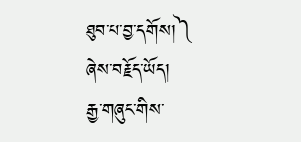ཐུབ་པ་བྱ་དགོས།༽ ཞེས་བརྗོད་ཡོད།
རྒྱ་གཞུང་གིས་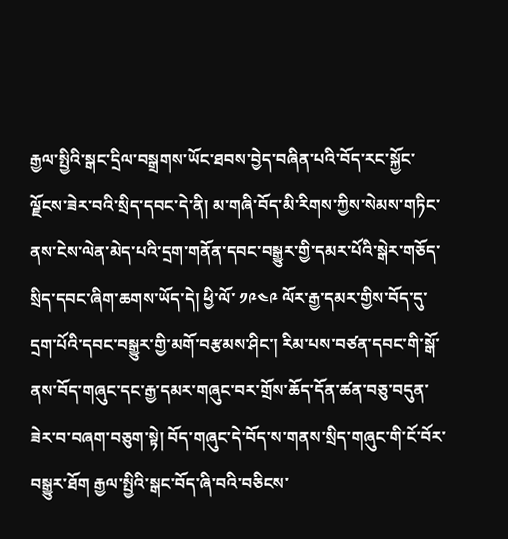རྒྱལ་སྤྱིའི་སྒང་དྲིལ་བསྒྲགས་ཡོང་ཐབས་བྱེད་བཞིན་པའི་བོད་རང་སྐྱོང་ལྗོངས་ཟེར་བའི་སྲིད་དབང་དེ་ནི། མ་གཞི་བོད་མི་རིགས་ཀྱིས་སེམས་གཏིང་ནས་ངེས་ལེན་མེད་པའི་དྲག་གནོན་དབང་བསྒྱུར་གྱི་དམར་པོའི་སྒེར་གཅོད་སྲིད་དབང་ཞིག་ཆགས་ཡོད་དེ། ཕྱི་ལོ་ ༡༩༤༩ ལོར་རྒྱ་དམར་གྱིས་བོད་དུ་དྲག་པོའི་དབང་བསྒྱུར་གྱི་མགོ་བརྩམས་ཤིང་། རིམ་པས་བཙན་དབང་གི་སྒོ་ནས་བོད་གཞུང་དང་རྒྱ་དམར་གཞུང་བར་གྲོས་ཆོད་དོན་ཚན་བཅུ་བདུན་ཟེར་བ་བཞག་བཅུག་སྟེ། བོད་གཞུང་དེ་བོད་ས་གནས་སྲིད་གཞུང་གི་ངོ་བོར་བསྒྱུར་ཐོག རྒྱལ་སྤྱིའི་སྒང་བོད་ཞི་བའི་བཅིངས་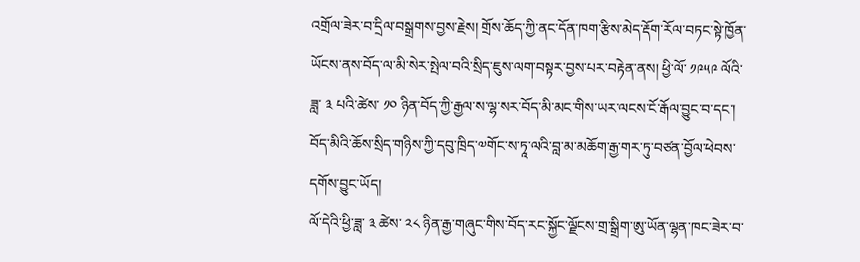འགྲོལ་ཟེར་བ་དྲིལ་བསྒྲགས་བྱས་རྗེས། གྲོས་ཆོད་ཀྱི་ནང་དོན་ཁག་རྩིས་མེད་རྡོག་རོལ་བཏང་སྟེ་ཁྱོན་ཡོངས་ནས་བོད་ལ་མི་སེར་སྤེལ་བའི་སྲིད་ཇུས་ལག་བསྟར་བྱས་པར་བརྟེན་ནས། ཕྱི་ལོ་ ༡༩༥༩ ལོའི་ཟླ་ ༣ པའི་ཚེས་ ༡༠ ཉིན་བོད་ཀྱི་རྒྱལ་ས་ལྷ་སར་བོད་མི་མང་གིས་ཡར་ལངས་ངོ་རྒོལ་བྱུང་བ་དང་། བོད་མིའི་ཆོས་སྲིད་གཉིས་ཀྱི་དབུ་ཁྲིད་༧གོང་ས་ཏཱ་ལའི་བླ་མ་མཆོག་རྒྱ་གར་ཏུ་བཙན་བྱོལ་ཕེབས་དགོས་བྱུང་ཡོད།
ལོ་དེའི་ཕྱི་ཟླ་ ༣ ཚེས་ ༢༨ ཉིན་རྒྱ་གཞུང་གིས་བོད་རང་སྐྱོང་ལྗོངས་གྲ་སྒྲིག་ཨུ་ཡོན་ལྷན་ཁང་ཟེར་བ་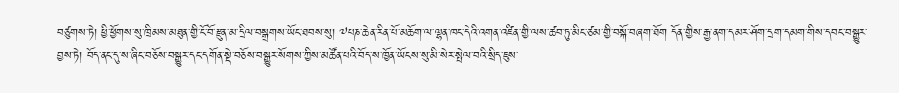བཙུགས་ཏེ། ཕྱི་ཕྱོགས་སུ་ཁྲིམས་མཐུན་གྱི་ངོ་བོ་རྫུན་མ་དྲིལ་བསྒྲགས་ཡོང་ཐབས་སུ། ༧པཎ་ཆེན་རིན་པོ་མཆོག་ལ་ལྷན་ཁང་དེའི་འགན་འཛིན་གྱི་ལས་ཚབ་ཏུ་མིང་ཙམ་གྱི་བསྐོ་བཞག་ཐོག དོན་གྱིས་རྒྱ་ནག་དམར་ཤོག་དྲག་དམག་གིས་དབང་བསྒྱུར་བྱས་ཏེ། བོད་ནང་དུ་ས་ཞིང་བཅོས་བསྒྱུར་དང་དགོན་སྡེ་བཅོས་བསྒྱུར་སོགས་ཀྱིས་མཚོན་པའི་བོད་ས་ཁྱོན་ཡོངས་སུ་མི་སེར་སྤེལ་བའི་སྲིད་ཇུས་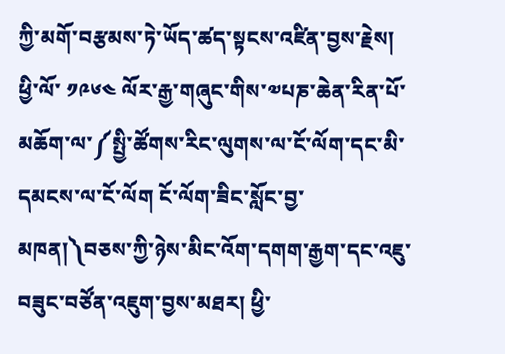ཀྱི་མགོ་བརྩམས་ཏེ་ཡོད་ཚད་སྟངས་འཛིན་བྱས་རྗེས། ཕྱི་ལོ་ ༡༩༦༤ ལོར་རྒྱ་གཞུང་གིས་༧པཎ་ཆེན་རིན་པོ་མཆོག་ལ་༼སྤྱི་ཚོགས་རིང་ལུགས་ལ་ངོ་ལོག་དང་མི་དམངས་ལ་ངོ་ལོག ངོ་ལོག་ཟིང་སློང་བྱ་མཁན།༽བཅས་ཀྱི་ཉེས་མིང་འོག་དགག་རྒྱག་དང་འཇུ་བཟུང་བཙོན་འཇུག་བྱས་མཐར། ཕྱི་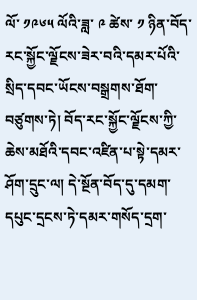ལོ་ ༡༩༦༥ ལོའི་ཟླ་ ༩ ཚེས་ ༡ ཉིན་བོད་རང་སྐྱོང་ལྗོངས་ཟེར་བའི་དམར་པོའི་སྲིད་དབང་ཡོངས་བསྒྲགས་ཐོག་བཙུགས་ཏེ། བོད་རང་སྐྱོང་ལྗོངས་ཀྱི་ཆེས་མཐོའི་དབང་འཛིན་པ་སྟེ་དམར་ཤོག་དྲུང་ལ། དེ་སྔོན་བོད་དུ་དམག་དཔུང་དྲངས་ཏེ་དམར་གསོད་དྲག་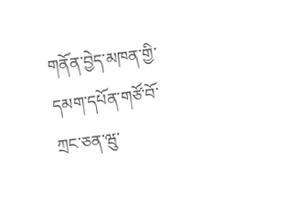གནོན་བྱེད་མཁན་གྱི་དམག་དཔོན་གཙོ་བོ་ཀྲང་ཅན་ཝུ་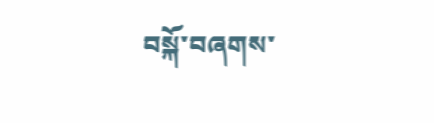བསྐོ་བཞགས་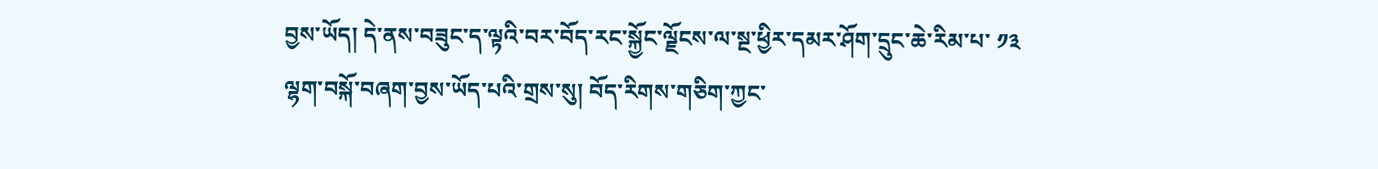བྱས་ཡོད། དེ་ནས་བཟུང་ད་ལྟའི་བར་བོད་རང་སྐྱོང་ལྗོངས་ལ་སྔ་ཕྱིར་དམར་ཤོག་དྲུང་ཆེ་རིམ་པ་ ༡༣ ལྷག་བསྐོ་བཞག་བྱས་ཡོད་པའི་གྲས་སུ། བོད་རིགས་གཅིག་ཀྱང་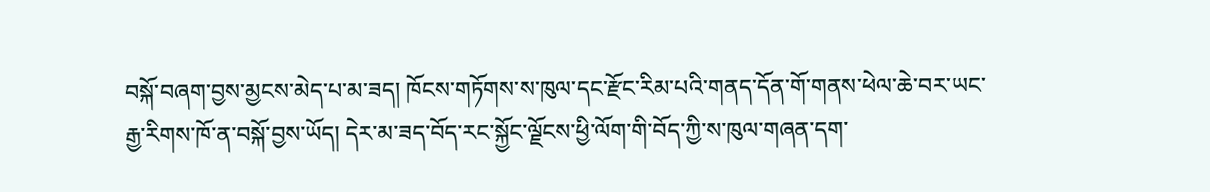བསྐོ་བཞག་བྱས་མྱངས་མེད་པ་མ་ཟད། ཁོངས་གཏོགས་ས་ཁུལ་དང་རྫོང་རིམ་པའི་གནད་དོན་གོ་གནས་ཕེལ་ཆེ་བར་ཡང་རྒྱ་རིགས་ཁོ་ན་བསྐོ་བྱས་ཡོད། དེར་མ་ཟད་བོད་རང་སྐྱོང་ལྗོངས་ཕྱི་ལོག་གི་བོད་ཀྱི་ས་ཁུལ་གཞན་དག་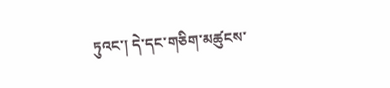ཏུའང་། དེ་དང་གཅིག་མཚུངས་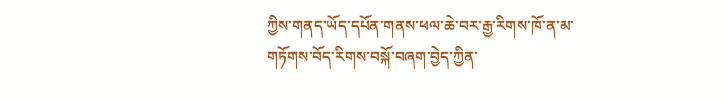ཀྱིས་གནད་ཡོད་དཔོན་གནས་ཕལ་ཆེ་བར་རྒྱ་རིགས་ཁོ་ན་མ་གཏོགས་བོད་རིགས་བསྐོ་བཞག་བྱེད་ཀྱིན་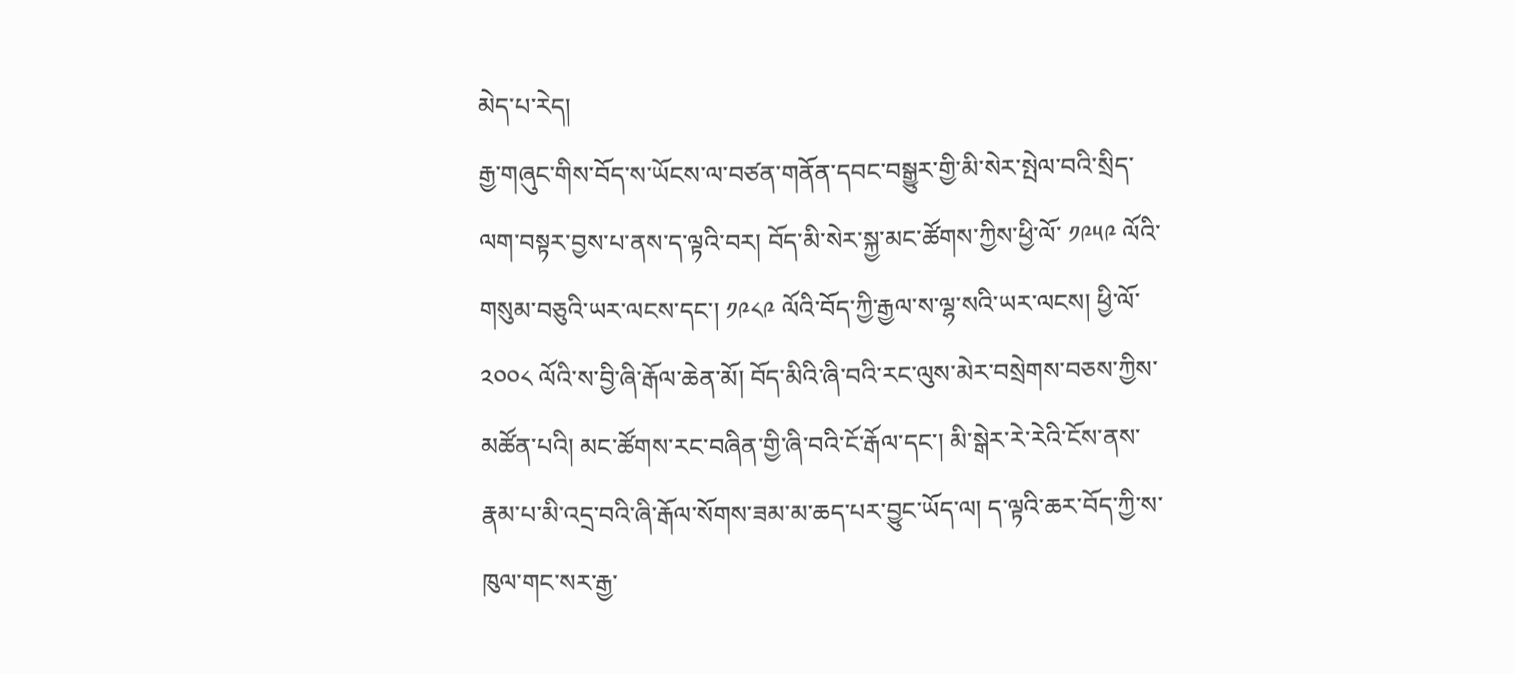མེད་པ་རེད།
རྒྱ་གཞུང་གིས་བོད་ས་ཡོངས་ལ་བཙན་གནོན་དབང་བསྒྱུར་གྱི་མི་སེར་སྤེལ་བའི་སྲིད་ལག་བསྟར་བྱས་པ་ནས་ད་ལྟའི་བར། བོད་མི་སེར་སྐྱ་མང་ཚོགས་ཀྱིས་ཕྱི་ལོ་ ༡༩༥༩ ལོའི་གསུམ་བཅུའི་ཡར་ལངས་དང་། ༡༩༨༩ ལོའི་བོད་ཀྱི་རྒྱལ་ས་ལྷ་སའི་ཡར་ལངས། ཕྱི་ལོ་ ༢༠༠༨ ལོའི་ས་བྱི་ཞི་རྒོལ་ཆེན་མོ། བོད་མིའི་ཞི་བའི་རང་ལུས་མེར་བསྲེགས་བཅས་ཀྱིས་མཚོན་པའི། མང་ཚོགས་རང་བཞིན་གྱི་ཞི་བའི་ངོ་རྒོལ་དང་། མི་སྒེར་རེ་རེའི་ངོས་ནས་རྣམ་པ་མི་འདྲ་བའི་ཞི་རྒོལ་སོགས་ཟམ་མ་ཆད་པར་བྱུང་ཡོད་ལ། ད་ལྟའི་ཆར་བོད་ཀྱི་ས་ཁུལ་གང་སར་རྒྱ་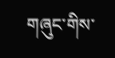གཞུང་གིས་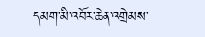དམག་མི་འབོར་ཆེན་འགྲེམས་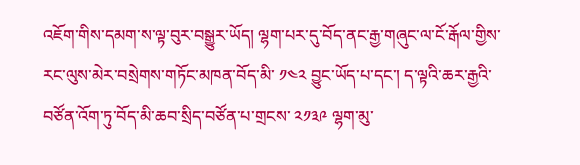འཇོག་གིས་དམག་ས་ལྟ་བུར་བསྒྱུར་ཡོད། ལྷག་པར་དུ་བོད་ནང་རྒྱ་གཞུང་ལ་ངོ་རྒོལ་གྱིས་རང་ལུས་མེར་བསྲེགས་གཏོང་མཁན་བོད་མི་ ༡༤༢ བྱུང་ཡོད་པ་དང་། ད་ལྟའི་ཆར་རྒྱའི་བཙོན་འོག་ཏུ་བོད་མི་ཆབ་སྲིད་བཙོན་པ་གྲངས་ ༢༡༣༩ ལྷག་མུ་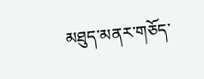མཐུད་མནར་གཅོད་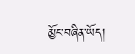མྱོང་བཞིན་ཡོད།